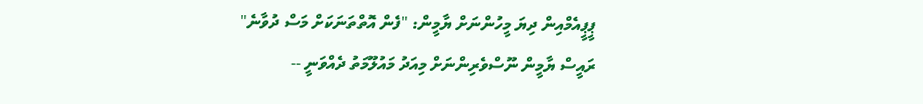ޕީޕީއެމްއިން ދިޔަ މީހުންނަށް ޔާމީން: "ފެން އޮތްތަނަކަށް މަސް ދުވާނެ"
ރައީސް ޔާމީން ނޫސްވެރިންނަށް މިއަދު މައުލޫމަތު ދެއްވަނީ --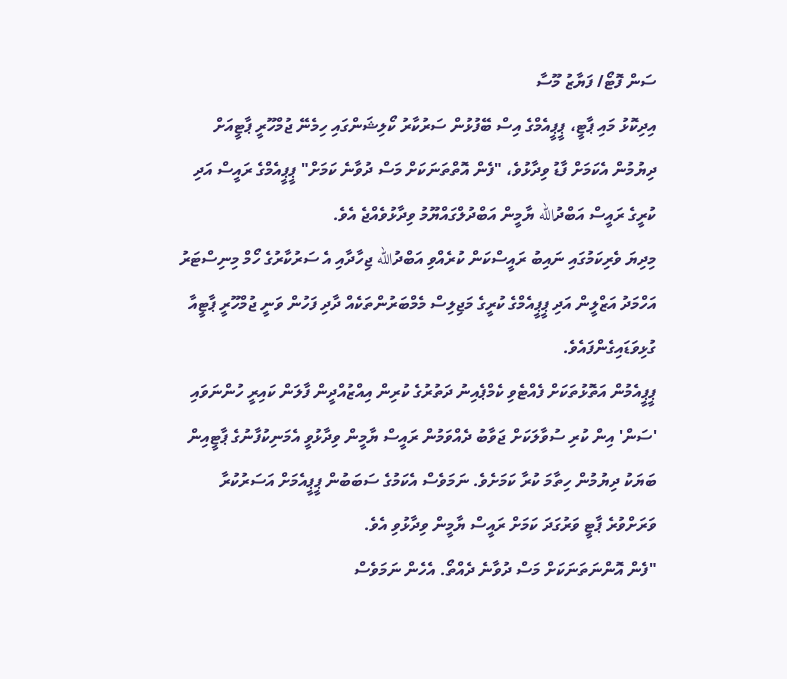ސަން ފޮޓޯ/ ފަޔާޒު މޫސާ
އިދިކޮޅު މައި ޕާޓީ، ޕީޕީއެމްގެ އިސް ބޭފުޅުން ސަރުކާރު ކޯލިޝަންގައި ހިމެނޭ ޖުމްހޫރީ ޕާޓީއަށް ދިޔުމުން އެކަމަށް ފާޑު ވިދާޅުވެ، "ފެން އޮތްތަނަކަށް މަސް ދުވާނެ ކަމަށް" ޕީޕީއެމްގެ ރައީސް އަދި ކުރީގެ ރައީސް އަބްދުالله ޔާމީން އަބްދުލްގައްޔޫމު ވިދާޅުވެއްޖެ އެވެ.
މިދިޔަ ވެރިކަމުގައި ނައިބު ރައީސްކަން ކުރެއްވި އަބްދުالله ޖިހާދާއި އެ ސަރުކާރުގެ ހޯމް މިނިސްޓަރު އަހްމަދު އަޒްލީން އަދި ޕީޕީއެމްގެ ކުރީގެ މަޖިލިސް މެމްބަރުންތަކެއް ދާދި ފަހުން ވަނީ ޖުމްހޫރީ ޕާޓީއާ ގުޅިވަޑައިގެންފައެވެ.
ޕީޕީއެމުން އަތޮޅުތަކަށް ފެއްޓެވި ކެމްޕެއިނު ދަތުރުގެ ކުރިން އިއްޒުއްދީން ފާލަން ކައިރީ ހުންނަވައި 'ސަން' އިން ކުރި ސުވާލަކަށް ޖަވާބު ދެއްވަމުން ރައީސް ޔާމީން ވިދާޅުވީ އެމަނިކުފާނުގެ ޕާޓީއިން ބަޔަކު ދިޔުމުން ހިތާމަ ކުރާ ކަމަށެވެ. ނަމަވެސް އެކަމުގެ ސަބަބުން ޕީޕީއެމަށް އަސަރުކުރާ ވަރަށްވުރެ ޕާޓީ ވަރުގަދަ ކަމަށް ރައީސް ޔާމީން ވިދާޅުވި އެވެ.
"ފެން އޮންނަތަނަކަށް މަސް ދުވާނެ ދެއްތޯ. އެހެން ނަމަވެސް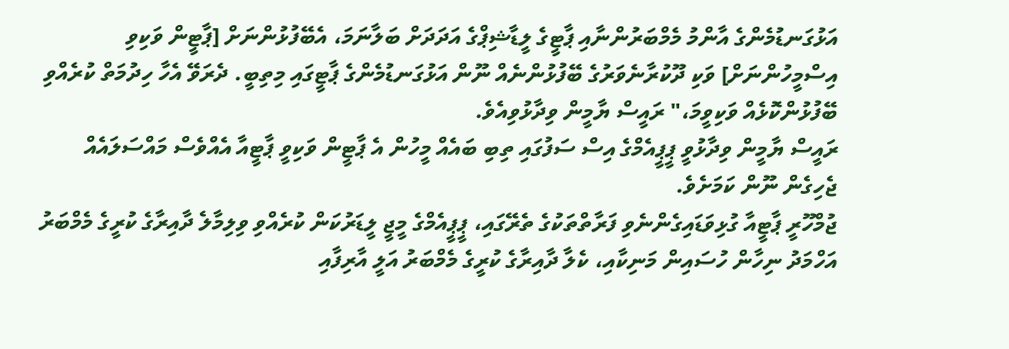އަޅުގަނޑުމެންގެ އާންމު މެމްބަރުންނާއި ޕާޓީގެ ލީޑާޝިޕްގެ އަދަދަށް ބަލާނަމަ، އެބޭފުޅުންނަށް [ޕާޓީން ވަކިވި އިސްމީހުންނަށް] ވަކި ދޫކުރާނެވަރުގެ ބޭފުޅުންނެއް ނޫން އަޅުގަނޑުމެންގެ ޕާޓީގައި މިތިބީ. ދެރަވޭ އެހާ ހިދުމަތް ކުރެއްވި ބޭފުޅުންކޮޅެއް ވަކިވީމަ،" ރައީސް ޔާމީން ވިދާޅުވިއެވެ.
ރައީސް ޔާމީން ވިދާޅުވީ ޕީޕީއެމްގެ އިސް ސަފުގައި ތިބި ބައެއް މީހުން އެ ޕާޓީން ވަކިވީ ޕާޓީއާ އެއްވެސް މައްސަލައެއް ޖެހިގެން ނޫން ކަމަށެވެ.
ޖުމްހޫރީ ޕާޓީއާ ގުޅިވަޑައިގެންނެވި ފަރާތްތަކުގެ ތެރޭގައި، ޕީޕީއެމްގެ މީޖީ ލީޑަރުކަން ކުރެއްވި ވިލިމާލެ ދާއިރާގެ ކުރީގެ މެމްބަރު އަހްމަދު ނިހާން ހުސައިން މަނިކާއި، ކެލާ ދާއިރާގެ ކުރީގެ މެމްބަރު އަލީ އާރިފާއި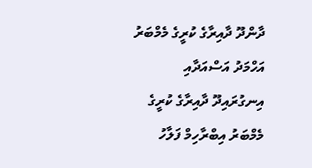ދާންދޫ ދާއިރާގެ ކުރީގެ މެމްބަރު އަހްމަދު އަސްއަދާއި އިނގުރައިދޫ ދާއިރާގެ ކުރީގެ މެމްބަރު އިބްރާހިމް ފަލާހު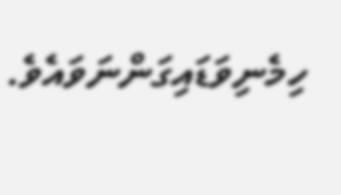ހިމެނިވަޑައިގަންނަވައެވެ.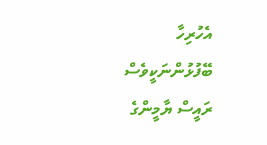އެހުރިހާ ބޭފުޅުންނަކީވެސް ރައީސް ޔާމީންގެ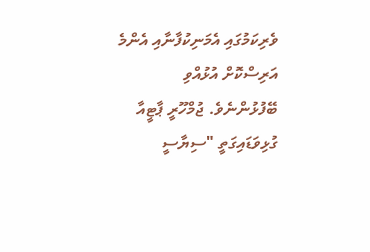ވެރިކަމުގައި އެމަނިކުފާނާއި އެންމެ އަރިސްކޮށް އުޅުއްވި ބޭފުޅުންނެވެ. ޖުމްހޫރީ ޕާޓީއާ ގުޅިވަޑައިގަތީ "ސިޔާސީ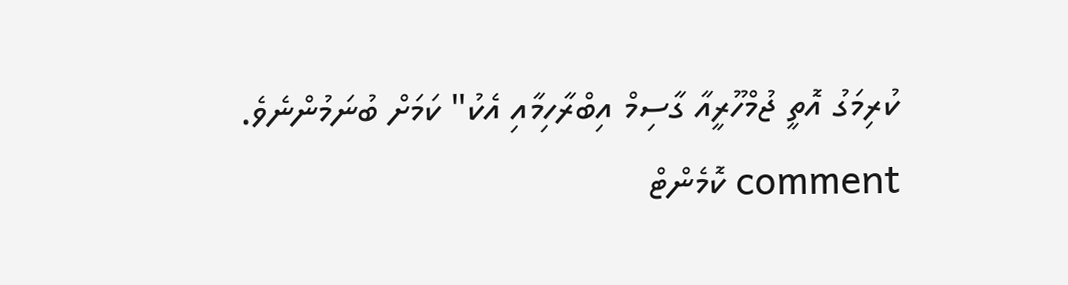ކުރިމަގު އޮތީ ޖުމްހޫރީއާ ގާސިމް އިބްރާހިމާއި އެކު" ކަމަށް ބުނަމުންނެވެ.
comment ކޮމެންޓް